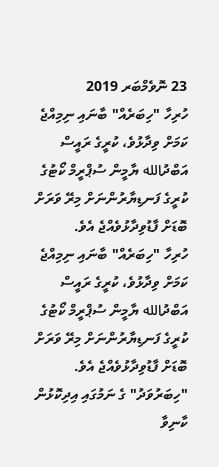23 ނޮވެމްބަރ 2019
ހުރިހާ "ހިބަރެއް" ބާނައި ނިމިއްޖެ ކަމަށް ވިދާޅުވެ، ކުރީގެ ރައީސް އަބްދުالله ޔާމީން ސުޕްރީމް ކޯޓުގެ ކުރީގެ ފަނޑިޔާރުންނަށް މިރޭ ވަރަށް ބޮޑަށް ފާޑުވިދާޅުވެއްޖެ އެވެ.
ހުރިހާ "ހިބަރެއް" ބާނައި ނިމިއްޖެ ކަމަށް ވިދާޅުވެ، ކުރީގެ ރައީސް އަބްދުالله ޔާމީން ސުޕްރީމް ކޯޓުގެ ކުރީގެ ފަނޑިޔާރުންނަށް މިރޭ ވަރަށް ބޮޑަށް ފާޑުވިދާޅުވެއްޖެ އެވެ.
"ހިބަރުވަދު" ގެ ނަމުގައި އިދިކޮޅުން ކާނިވާ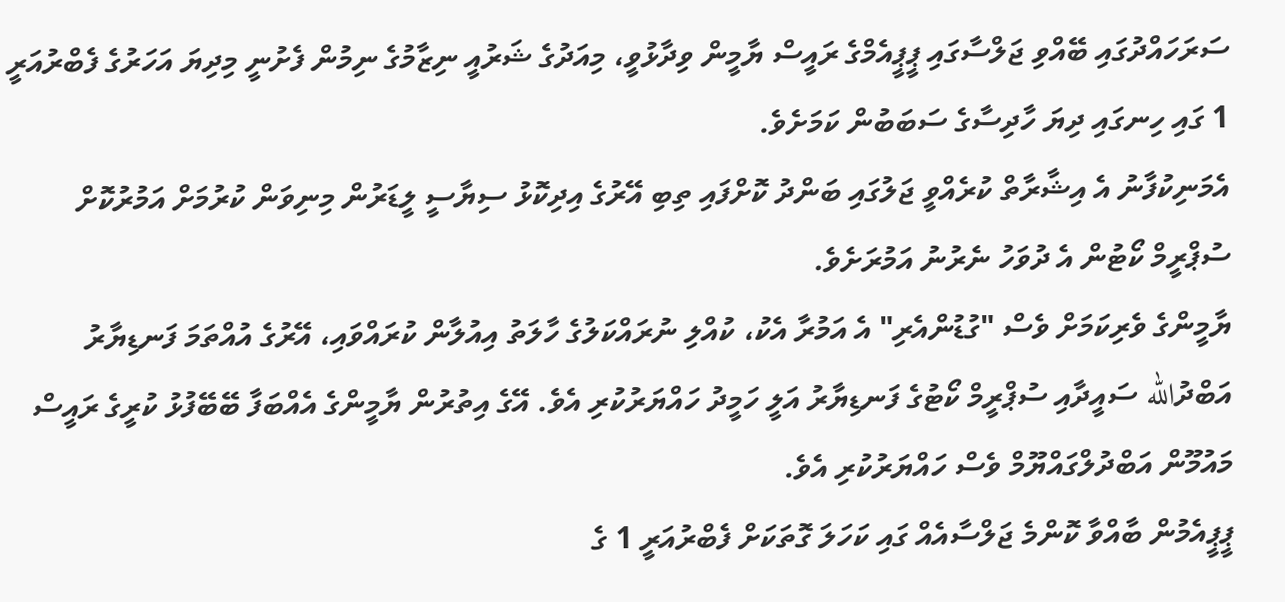ސަރަހައްދުގައި ބޭއްވި ޖަލްސާގައި ޕީޕީއެމްގެ ރައީސް ޔާމީން ވިދާޅުވީ، މިއަދުގެ ޝަރުއީ ނިޒާމުގެ ނިމުން ފެށުނީ މިދިޔަ އަހަރުގެ ފެބްރުއަރީ 1 ގައި ހިނގައި ދިޔަ ހާދިސާގެ ސަބަބުން ކަމަށެވެ.
އެމަނިކުފާނު އެ އިޝާރާތް ކުރެއްވީ ޖަލުގައި ބަންދު ކޮށްފައި ތިބި އޭރުގެ އިދިކޮޅު ސިޔާސީ ލީޑަރުން މިނިވަން ކުރުމަށް އަމުރުކޮށް ސުޕްރީމް ކޯޓުން އެ ދުވަހު ނެރުނު އަމުރަށެވެ.
ޔާމީންގެ ވެރިކަމަށް ވެސް "ގުޑުންއެރި" އެ އަމުރާ އެކު، ކުއްލި ނުރައްކަލުގެ ހާލަތު އިއުލާން ކުރައްވައި، އޭރުގެ އުއްތަމަ ފަނޑިޔާރު އަބްދުالله ސައީދާއި ސުޕްރީމް ކޯޓުގެ ފަނޑިޔާރު އަލީ ހަމީދު ހައްޔަރުކުރި އެވެ. އޭގެ އިތުރުން ޔާމީންގެ އެއްބަފާ ބޭބޭފުޅު ކުރީގެ ރައީސް މައުމޫން އަބްދުލްގައްޔޫމް ވެސް ހައްޔަރުކުރި އެވެ.
ޕީޕީއެމުން ބާއްވާ ކޮންމެ ޖަލްސާއެއް ގައި ކަހަލަ ގޮތަކަށް ފެބްރުއަރީ 1 ގެ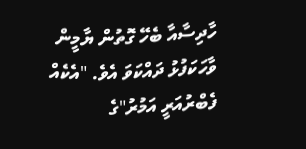ހާދިސާއާ ބެހޭ ގޮތުން ޔާމީން ވާހަކަފުޅު ދައްކަވަ އެވެ. "އެކެއް ފެބްރުއަރީ އަމުރު"ގެ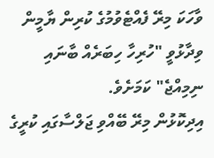ވާހަކަ މިރޭ ފެއްޓެވުމުގެ ކުރިން ޔާމީން ވިދާޅުވީ "ހުރިހާ ހިބަރެއް ބާނައި ނިމިއްޖެ" ކަމަށެވެ.
އިދިކޮޅުން މިރޭ ބޭއްވި ޖަލްސާގައި ކުރީގެ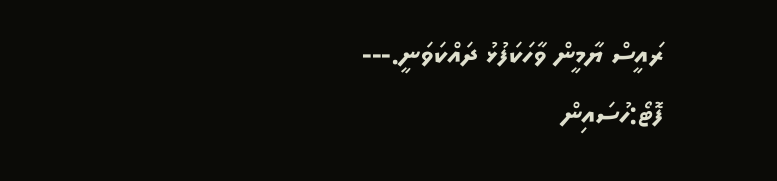ރައީސް ޔާމީން ވާހަކަފުޅު ދައްކަވަނީ.--- ފޮޓޯ:ހުސައިން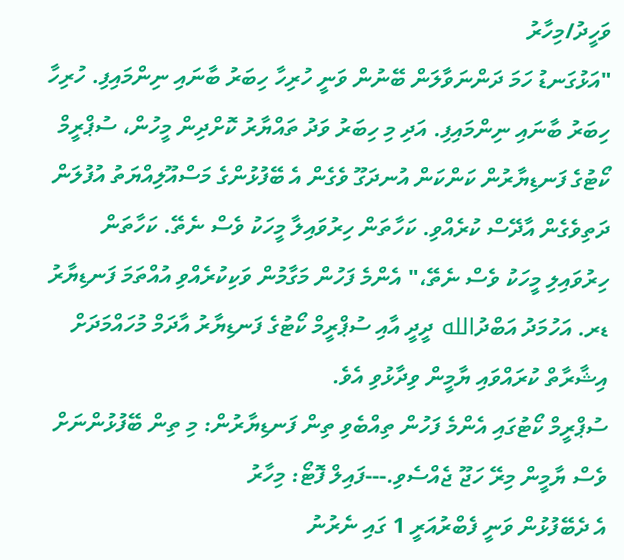ވަހީދު/މިހާރު
"އަޅުގަނޑު ހަމަ ދަންނަވާލަން ބޭނުން ވަނީ ހުރިހާ ހިބަރު ބާނައި ނިންމައިފި. ހުރިހާ ހިބަރު ބާނައި ނިންމައިފި. އަދި މި ހިބަރު ވަދު ތައްޔާރު ކޮށްދިން މީހުން، ސުޕްރީމް ކޯޓުގެ ފަނޑިޔާރުން ކަންކަން އުނދަގޫ ވެގެން އެ ބޭފުޅުންގެ މަސްއޫލިއްޔަތު އުފުލަން ދަތިވެގެން އާދޭސް ކުރެއްވި. ކަހާތަން ހިރުވައިލާ މީހަކު ވެސް ނެތޭ. ކަހާތަން ހިރުވައިލި މީހަކު ވެސް ނެތޭ،" އެންމެ ފަހުން މަގާމުން ވަކިކުރެއްވި އުއްތަމަ ފަނޑިޔާރު ޑރ. އަހުމަދު އަބްދުالله ދީދީ އާއި ސުޕްރީމް ކޯޓުގެ ފަނޑިޔާރު އާދަމް މުހައްމަދަށް އިޝާރާތް ކުރައްވައި ޔާމީން ވިދާޅުވި އެވެ.
ސުޕްރީމް ކޯޓުގައި އެންމެ ފަހުން ތިއްބެވި ތިން ފަނޑިޔާރުން: މި ތިން ބޭފުޅުންނަށް ވެސް ޔާމީން މިރޭ ހަޖޫ ޖެއްސެވި.---ފައިލް ފޮޓޯ: މިހާރު
އެ ދެބޭފުޅުން ވަނީ ފެބްރުއަރީ 1 ގައި ނެރުނު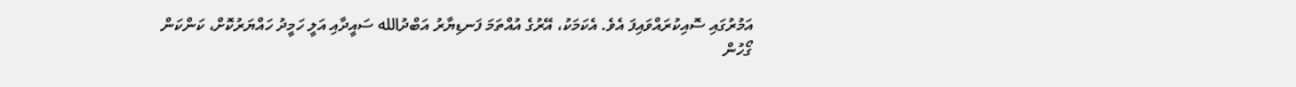އަމުރުގައި ސޮއިކުރައްވައިފަ އެވެ. އެކަމަކު، އޭރުގެ އުއްތަމަ ފަނޑިޔާރު އަބްދުالله ސައީދާއި އަލީ ހަމީދު ހައްޔަރުކޮށް، ކަންކަން ގޯހުން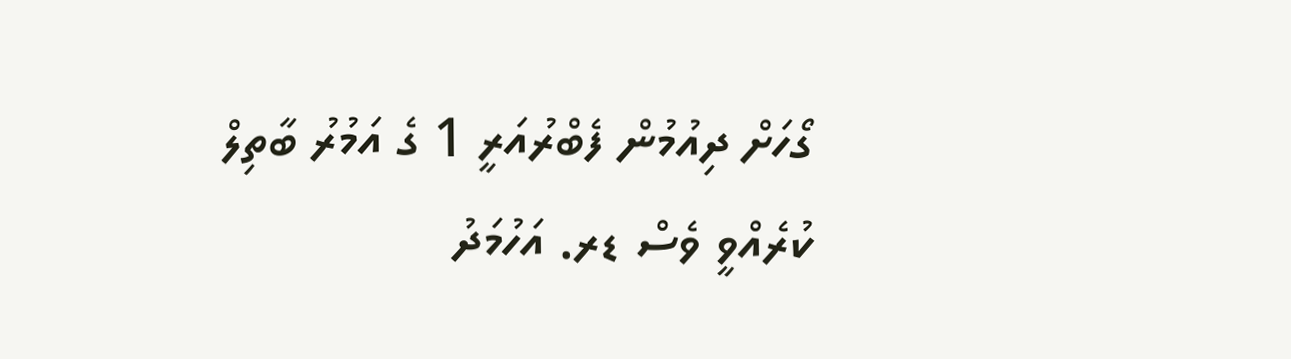ގޯހަށް ދިއުމުން ފެބްރުއަރީ 1 ގެ އަމުރު ބާތިލް ކުރެއްވީ ވެސް ޑރ. އަހުމަދު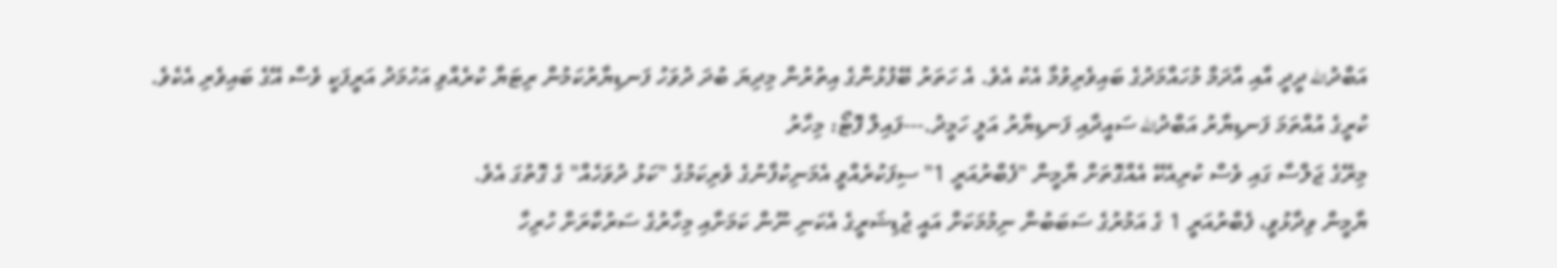އަބްދުالله ދީދީ އާއި އާދަމް މުހައްމަދުގެ ބައިވެރިވުމާ އެކު އެވެ. އެ ހަތަރު ބޭފުޅުންގެ އިތުރުން މިދިޔަ ބުދަ ދުވަހު ފަނޑިޔާރުކަމުން ރިޓަޔާ ކުރެއްވި އަހުމަދު އަރީފަކީ ވެސް އޭގެ ބައިވެރި އެކެވެ.
ކުރީގެ އުއްތަމަ ފަނޑިޔާރު އަބްދުالله ސައީދާއި ފަނޑިޔާރު އަލީ ހަމީދު.---ފައިލް ފޮޓޯ: މިހާރު
މިރޭގެ ޖަލްސާ ގައި ވެސް ކުރިއެކޭ އެއްގޮތަށް ޔާމީން "ފެބްރުއަރީ 1" ސިފަކުރެއްވީ އެމަނިކުފާނުގެ ވެރިކަމުގެ "ކަޅު ދުވަހެއް" ގެ ގޮތުގަ އެވެ.
ޔާމީން ވިދާޅުވީ، ފެބްރުއަރީ 1 ގެ އަމުރުގެ ސަބަބުން ނިމުމަކަށް އައީ ޖުޑިޝަރީގެ އެކަނި ނޫން ކަމަށާއި މިހާރުގެ ސަރުކާރަށް ހުރިހާ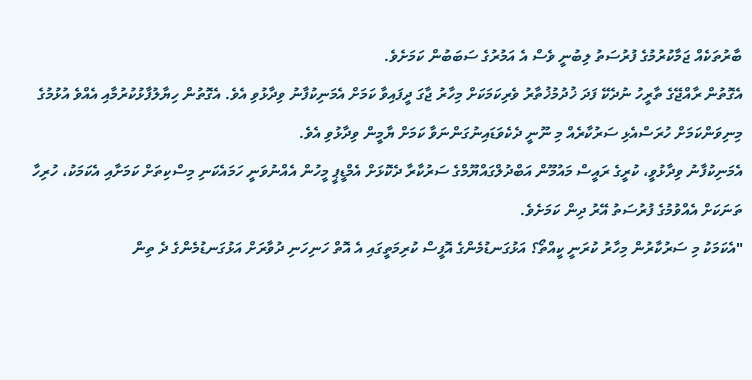ބާރުތަކެއް ޖަމާކުރުމުގެ ފުރުސަތު ލިބުނީ ވެސް އެ އަމުރުގެ ސަބަބުން ކަމަށެވެ.
އެގޮތުން ރާއްޖޭގެ ތާރީހު ނުދެކޭ ފަދަ ޚުދުމުޚުތާރު ވެރިކަމަކަށް މިހާރު ޖާގަ ދީފައިވާ ކަމަށް އެމަނިކުފާނު ވިދާޅުވި އެވެ. އެގޮތުން ހިޔާލުފާޅުކުރުމާއި އެއްވެ އުޅުމުގެ މިނިވަންކަމަށް ހުރަސްއެޅި ސަރުކާރެއް މި ނޫނީ ދެކެވަޑައިނުގަންނަވާ ކަމަށް ޔާމީން ވިދާޅުވި އެވެ.
އެމަނިކުފާނު ވިދާޅުވީ، ކުރީގެ ރައީސް މައުމޫން އަބްދުލްގައްޔޫމްގެ ސަރުކާރާ ދެކޮޅަށް އެމްޑީޕީ މީހުން އެއްނުވަނީ ހަމައެކަނި މިސްކިތަށް ކަމަށާއި އެކަމަކު، ހުރިހާ ތަނަކަށް އެއްވުމުގެ ފުރުސަތު އޭރު ދިން ކަމަށެވެ.
"އެކަމަކު މި ސަރުކާރުން މިހާރު ކުރަނީ ކީއްތޯ؟ އަޅުގަނޑުމެންގެ އޮފީސް ކުރިމަތީގައި އެ އޮތް ހަނިހަނި ދުވާރަށް އަޅުގަނޑުމެންގެ ދެ ތިން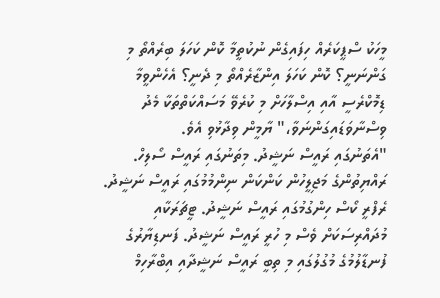މީހަކު ސްޕީކަރެއް ހިފައިގެން ނުކުތީމާ ކޮން ކަހަލަ ބިރެއްތޯ މި ގަންނަނީ؟ ކޮން ކަހަލަ އިންޒާރެއްތޯ މި ދެނީ؟ އެހެންވީމާ ޑިމޮކްރެސީ އާއި އިސްލާހަށް މި ކުރެވޭ މަސައްކަތްތަކާ މެދު ވިސްނާވަޑައިގަންނަވާ،" ޔާމީން ވިދާޅުވި އެވެ.
"އެތަނުގައި ރައީސް ނަޝީދު. މިތަނުގައި ރައީސް ސޯލިހް. ރައްޔިތުންގެ މަޖިލީހުން ކަންކަން ނިންމުމުގައި ރައީސް ނަޝީދު. ރެފްރީ ކޯސް ހިންގުމުގައި ރައީސް ނަޝީދު. ޓީޗަރަކާއި މުދައްރިސަކަށް ވެސް މި ހުރީ ރައީސް ނަޝީދު. ފަނޑިޔާރުގެ ފުނޑާލުމުގެ މުގުލުގައި މި ތިބީ ރައީސް ނަޝީދާއި އިބްރާހިމް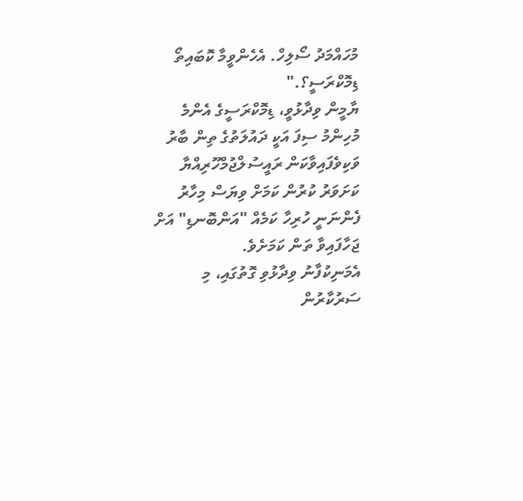މުހައްމަދު ސޯލިހް. އެހެންވީމާ ކޮބައިތޯ ޑިމޮކްރަސީ؟."
ޔާމީން ވިދާޅުވީ، ޑިމޮކްރަސީގެ އެންމެ މުހިންމު ސިފަ އަކީ ދައުލަތުގެ ތިން ބާރު ވަކިވެފައިވާކަން ރައީސުލްޖުމްހޫރިއްޔާ ކަށަވަރު ކުރުން ކަމަށް ވިޔަސް މިހާރު ފެންނަނީ ހުރިހާ ކަމެއް "އަންބޮނޑި" އަށް ޖަހާފައިވާ ތަން ކަމަށެވެ.
އެމަނިކުފާނު ވިދާޅުވި ގޮތުގައި، މި ސަރުކާރުން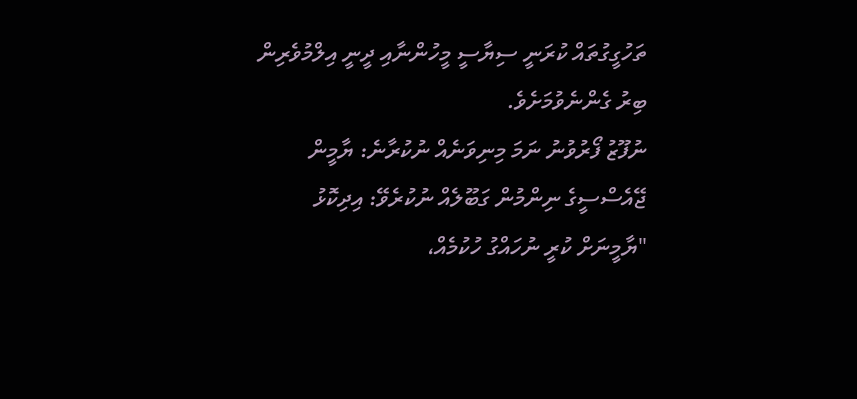ތަހުގީގުތައް ކުރަނީ ސިޔާސީ މީހުންނާއި ދީނީ އިލްމުވެރިން ބިރު ގެންނެވުމަށެވެ.
ނުފޫޒު ފޯރުވުނު ނަމަ މިނިވަނެއް ނުކުރާނެ: ޔާމީން
ޖޭއެސްސީގެ ނިންމުން ގަބޫލެއް ނުކުރެވޭ: އިދިކޮޅު
"ޔާމީނަށް ކުރީ ނުހައްގު ހުކުމެއް،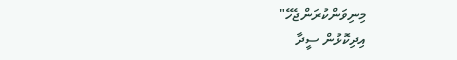މިނިވަންކުރަންޖެހޭ"
އިދިކޮޅުން ސީދާ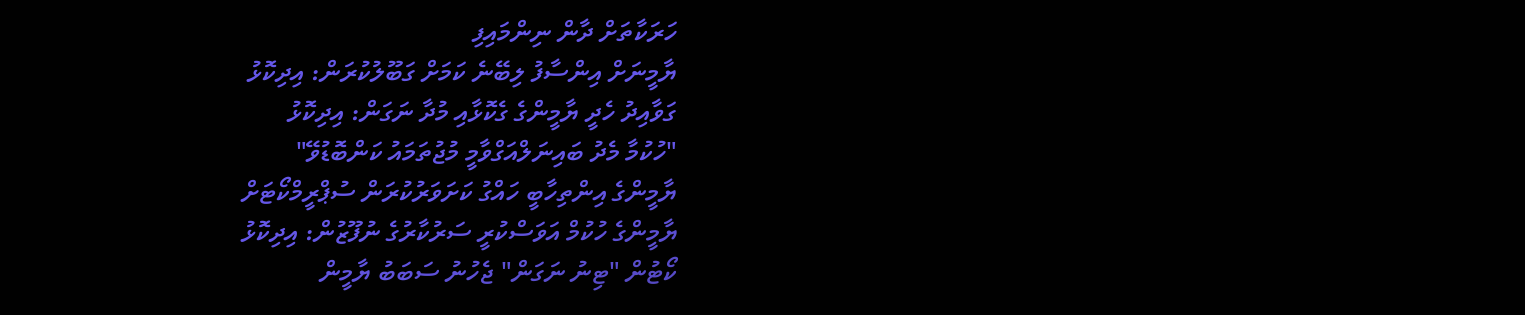ހަރަކާތަށް ދާން ނިންމައިފި
ޔާމީނަށް އިންސާފު ލިބޭނެ ކަމަށް ގަބޫލުކުރަން: އިދިކޮޅު
ގަވާއިދު ހެދީ ޔާމީންގެ ގެކޮޅާއި މުދާ ނަގަން: އިދިކޮޅު
"ހުކުމާ މެދު ބައިނަލްއަގްވާމީ މުޖުތަމައު ކަންބޮޑުވޭ"
ޔާމީންގެ އިންތިހާބީ ހައްގު ކަށަވަރުކުރަން ސުޕްރީމްކޯޓަށް
ޔާމީންގެ ހުކުމް އަވަސްކުރީ ސަރުކާރުގެ ނުފޫޒުން: އިދިކޮޅު
ކޯޓުން "ޓިނު ނަގަން" ޖެހުނު ސަބަބު ޔާމީން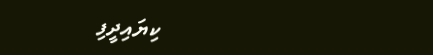ކިޔައިދީފި